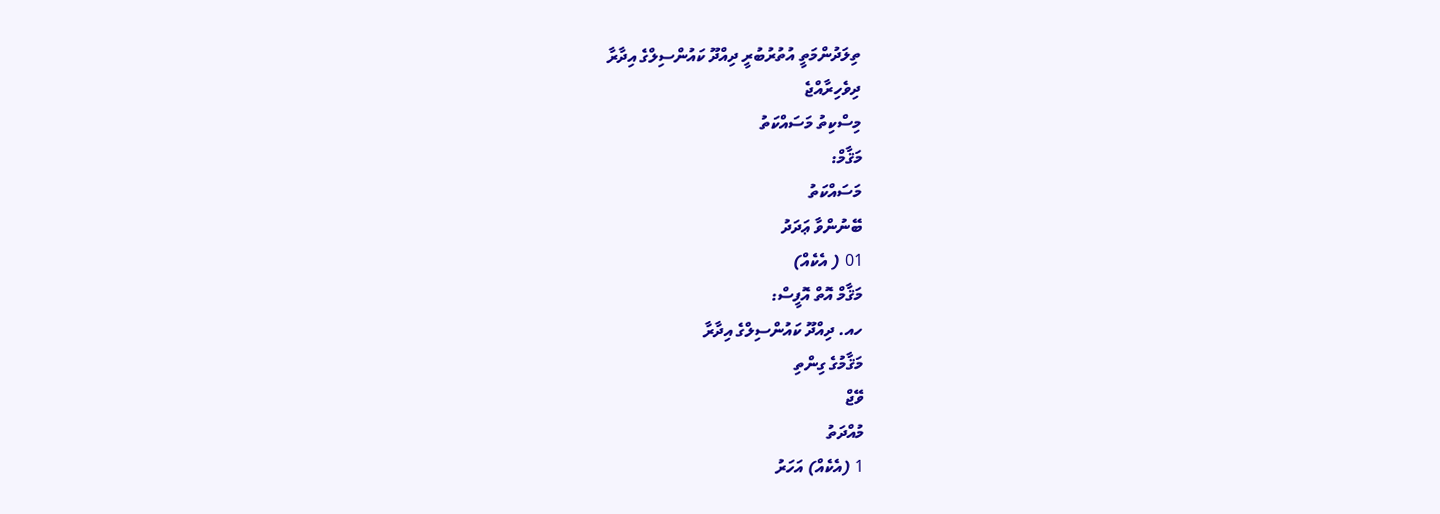ތިލަދުންމަތީ އުތުރުބުރީ ދިއްދޫ ކައުންސިލްގެ އިދާރާ
ދިވެހިރާއްޖެ
މިސްކިތު މަސައްކަތު
މަޤާމް:
މަސައްކަތު
ބޭނުންވާ ޢަދަދު
01 ( އެކެއް)
މަޤާމް އޮތް އޮފީސް:
ހއ. ދިއްދޫ ކައުންސިލްގެ އިދާރާ
މަޤާމުގެ ގިންތި
ވޭޖް
މުއްދަތު
1 (އެކެއް) އަހަރު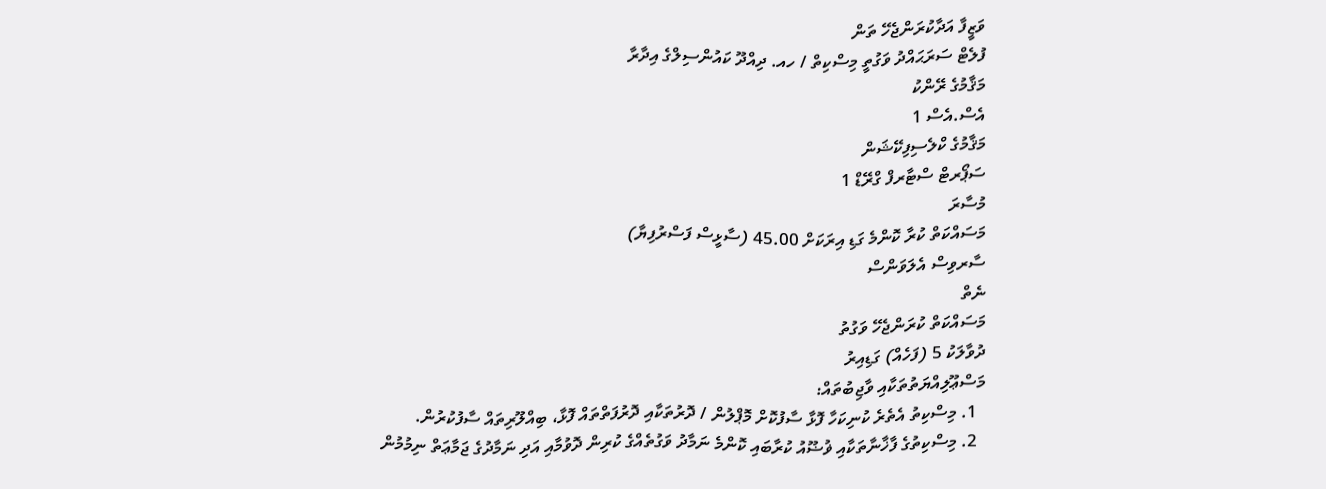ވަޒީފާ އަދާކުރަންޖެހޭ ތަން
ފުލެޓް ސަރަޙައްދު ވަގުތީ މިސްކިތް / ހއ. ދިއްދޫ ކައުންސިލްގެ އިދާރާ
މަޤާމުގެ ރޭންކު
އެސް.އެސް 1
މަޤާމުގެ ކްލެސިފިކޭޝަން
ސަޕޯރޓް ސްޓާރފް ގްރޭޑް 1
މުސާރަ
މަސައްކަތް ކުރާ ކޮންމެ ގަޑި އިރަކަށް 45.00 (ސާޅީސް ފަސްރުފިޔާ)
ސާރވިސް އެލަވަންސް
ނެތް
މަސައްކަތް ކުރަންޖެހޭ ވަގުތު
ދުވާލަކު 5 (ފަހެއް) ގަޑިއިރު
މަސްޢޫލިއްޔަތުތަކާއި ވާޖިބުތައް:
  1. މިސްކިތު އެތެރެ ކުނިކަހާ ފޮޅާ ސާފުކޮށް މޮޕްލުން / ދޮރުތަކާއި ދޮރުފަތްތައް ފޮޅާ، ބިއްލޫރިތައް ސާފުކުރުން.
  2. މިސްކިތުގެ ފާޚާނާތަކާއި ޥުޟޫއު ކުރާބައި ކޮންމެ ނަމާދު ވަގުތެއްގެ ކުރިން ދޮވުމާއި އަދި ނަމާދުގެ ޖަމާޢަތް ނިމުމުން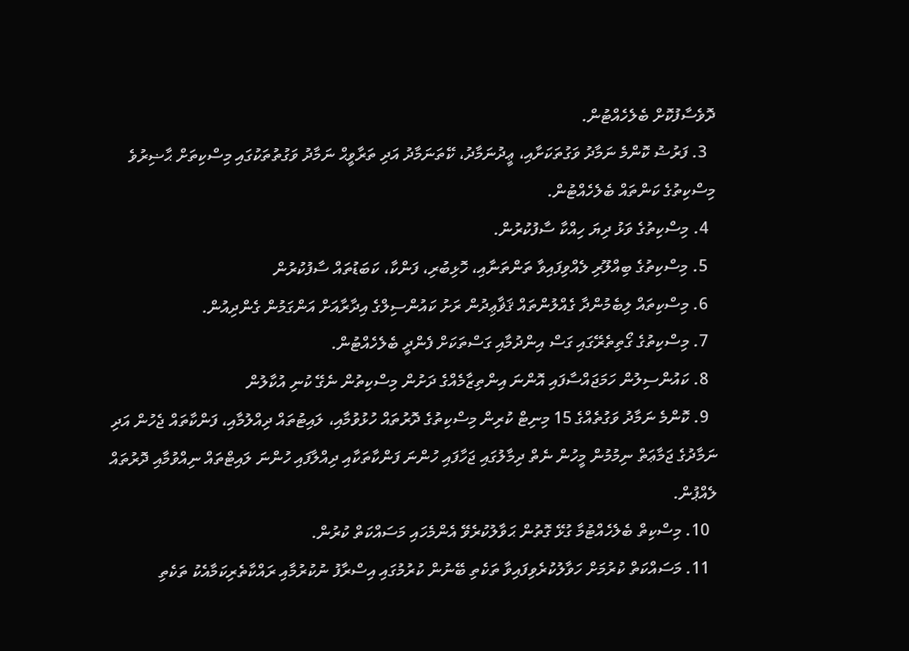ދޮވެސާފުކޮށް ބެލެހެއްޓުން.
  3. ފަރުޟު ކޮންމެ ނަމާދު ވަގުތަކަށާއި، ޢީދުނަމާދު، ކޭތަނަމާދު އަދި ތަރާވީޙް ނަމާދު ވަގުތުތަކުގައި މިސްކިތަށް ޙާޟިރުވެ މިސްކިތުގެ ކަންތައް ބެލެހެއްޓުން.
  4. މިސްކިތުގެ ވަޅު ދިޔަ ހިއްކާ ސާފުކުރުން.
  5. މިސްކިތުގެ ބިއްލޫރި ލެއްވިފައިވާ ތަންތަނާއި، ހޮޅިބުރި، ފަންކާ، ކަބަޑުތައް ސާފުކުރުން
  6. މިސްކިތައް ލިބެމުންދާ ގެއްލުންތައް ޤަޥާޢިދުން ރަށު ކައުންސިލްގެ އިދާރާއަށް އަންގަމުން ގެންދިއުން.
  7. މިސްކިތުގެ ގޯތިތެރޭގައި ގަސް އިންދުމާއި ގަސްތަކަށް ފެންދީ ބެލެހެއްޓުން.
  8. ކައުންސިލުން ހަމަޖައްސާފައި އޮންނަ އިންތިޒާމެއްގެ ދަށުން މިސްކިތުން ނެގޭ ކުނި އުކާލުން
  9. ކޮންމެ ނަމާދު ވަގުތެއްގެ 15 މިނިޓް ކުރިން މިސްކިތުގެ ދޮރުތައް ހުޅުވުމާއި، ލައިޓުތައް ދިއްލުމާއި، ފަންކާތައް ޖެހުން އަދި ނަމާދުގެ ޖަމާޢަތް ނިމުމުން މީހުން ނެތް ދިމާލުގައި ޖަހާފައި ހުންނަ ފަންކާތަކާއި ދިއްލާފައި ހުންނަ ލައިޓްތައް ނިއްވުމާއި ދޮރުތައް ލެއްޕުން.
  10. މިސްކިތް ބެލެހެއްޓުމާ ގުޅޭ ގޮތުން ޙަވާލުކުރެވޭ އެންމެހައި މަސައްކަތް ކުރުން.
  11. މަސައްކަތް ކުރުމަށް ހަވާލުކުރެވިފައިވާ ތަކެތި ބޭނުން ކުރުމުގައި އިސްރާފު ނުކުރުމާއި ރައްކާތެރިކަމާއެކު ތަކެތި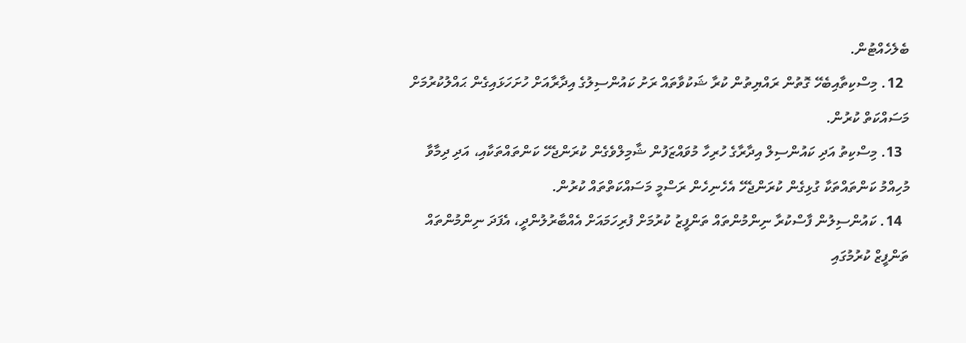ބެލެހެއްޓުން.
  12. މިސްކިތާއިބެހޭ ގޮތުން ރައްޔިތުން ކުރާ ޝަކުވާތައް ރަށު ކައުންސިލުގެ އިދާރާއަށް ހުށަހަޅައިގެން ޙައްލުކުރުމަށް މަސައްކަތް ކުރުން.
  13. މިސްކިތު އަދި ކައުންސިލް އިދާރާގެ ހުރިހާ މުވައްޒަފުން ޝާމިލްވެގެން ކުރަންޖެހޭ ކަންތައްތަކާއި، އަދި ދިމާވާ މުހިއްމު ކަންތައްތަކާ ގުޅިގެން ކުރަންޖެހޭ އެހެނިހެން ރަސްމީ މަސައްކަތްތައް ކުރުން.
  14. ކައުންސިލުން ފާސްކުރާ ނިންމުންތައް ތަންފީޒު ކުރުމަށް ފުރިހަމައަށް އެއްބާރުލުންދީ، އެފަދަ ނިންމުންތައް ތަންފީޒް ކުރުމުގައި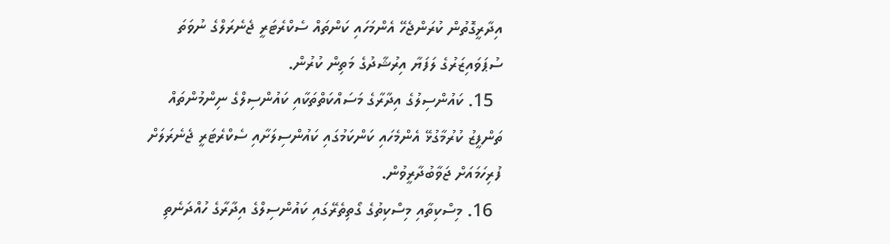އިދާރީގޮތުން ކުރަންޖެހޭ އެންމަހައި ކަންތައް ސެކްރެޓަރީ ޖެނެރަލްގެ ނުވަތަ ސުޕަވައިޒަރުގެ ލަފަޔާ އިރުޝާދުގެ މަތިން ކުރުން.
  15. ކައުންސިލުގެ އިދާރާގެ މަސައްކަތްތަކާއި ކައުންސިލްގެ ނިންމުންތައް ތަންފީޒު ކުރުމާގުޅޭ އެންމެހައި ކަންކަމުގައި ކައުންސިލަށާއި ސެކްރެޓަރީ ޖެނެރަލަށް ފުރިހަމައަށް ޖަވާބުދާރީވުން.
  16. މިސްކިތާއި މިސްކިތުގެ ގޯތިތެރޭގައި ކައުންސިލްގެ އިދާރާގެ ހުއްދަނެތި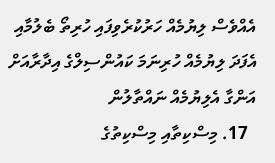އެއްވެސް ލިޔުމެއް ހަރުކުރެވިފައި ހުރިތޯ ބެލުމާއި އެފަދަ ލިޔުމެއް ހުރިނަމަ ކައުންސިލްގެ އިދާރާއަށް އަންގާ އެލިޔުމެއް ނައްތާލުން
  17. މިސްކިތާއި މިސްކިތުގެ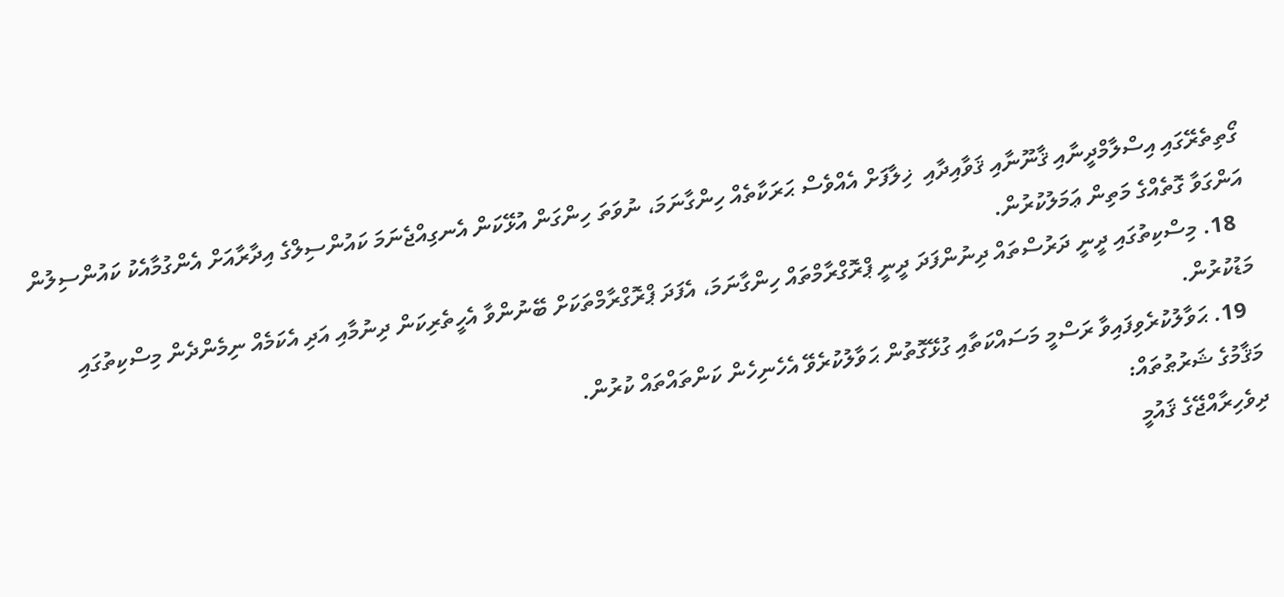ގޯތިތެރޭގައި އިސްލާމްދީނާއި ޤާނޫނާއި ޤަވާއިދާއި  ޚިލާފަށް އެއްވެސް ޙަރަކާތެއް ހިންގާނަމަ، ނުވަތަ ހިންގަން އުޅޭކަން އެނގިއްޖެނަމަ ކައުންސިލްގެ އިދާރާއަށް އެންގުމާއެކު ކައުންސިލުން އަންގަވާ ގޮތެއްގެ މަތިން ޢަމަލުކުރުން.
  18. މިސްކިތުގައި ދީނީ ދަރުސްތައް ދިނުންފަދަ ދީނީ ޕްރޮގްރާމްތައް ހިންގާނަމަ، އެފަދަ ޕްރޮގްރާމްތަކަށް ބޭނުންވާ އެހީތެރިކަން ދިނުމާއި އަދި އެކަމެއް ނިމެންދެން މިސްކިތުގައި މަޑުކުރުން.
  19. ޙަވާލުކުރެވިފައިވާ ރަސްމީ މަސައްކަތާއި ގުޅޭގޮތުން ޙަވާލުކުރެވޭ އެހެނިހެން ކަންތައްތައް ކުރުން.
މަޤާމުގެ ޝަރުޠުތައް:
ދިވެހިރާއްޖޭގެ ޤައުމީ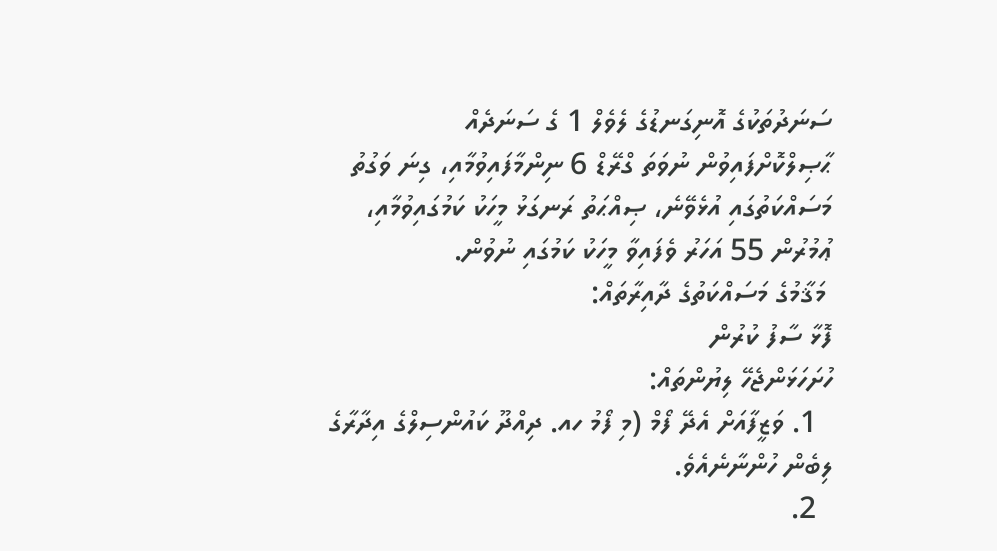ސަނަދުތަކުގެ އޮނިގަނޑުގެ ލެވެލް 1 ގެ ސަނަދެއް ޙާޞިލްކޮށްފައިވުން ނުވަތަ ގްރޭޑް 6 ނިންމާފައިވުމާއި، ގިނަ ވަގުތު މަސައްކަތުގައި އުޅެވޭނެ، ޞިއްޙަތު ރަނގަޅު މީހަކު ކަމުގައިވުމާއި، ޢުމުރުން 55 އަހަރު ވެފައިވާ މީހަކު ކަމުގައި ނުވުން.
 މަޤާމުގެ މަސައްކަތުގެ ދާއިރާތައް:
ފޮޅާ ސާފު ކުރުން
ހުށަހަޅަންޖެހޭ ލިޔުންތައް:
  1. ވަޒީފާއަށް އެދޭ ފޯމް (މި ފޯމު ހއ. ދިއްދޫ ކައުންސިލްގެ އިދާރާގެ ލިބެން ހުންނާނެއެވެ.
  2.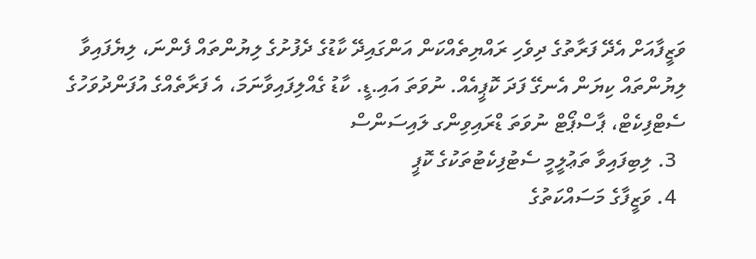ވަޒީފާއަށް އެދޭ ފަރާތުގެ ދިވެހި ރައްޔިތެއްކަން އަންގައިދޭ ކާޑުގެ ދެފުށުގެ ލިޔުންތައް ފެންނަ، ލިޔެފައިވާ ލިޔުންތައް ކިޔަން އެނގޭ ފަދަ ކޮޕީއެއް. ނުވަތަ އައި.ޑީ. ކާޑު ގެއްލިފައިވާނަމަ، އެ ފަރާތެއްގެ އުފަންދުވަހުގެ ސެޓްފިކެޓް، ޕާސްޕޯޓް ނުވަތަ ޑްރައިވިންގ ލައިސަންސް
  3. ލިބިފައިވާ ތަޢުލީމީ ސެޓުފިކެޓުތަކުގެ ކޮޕީ
  4. ވަޒީފާގެ މަސައްކަތުގެ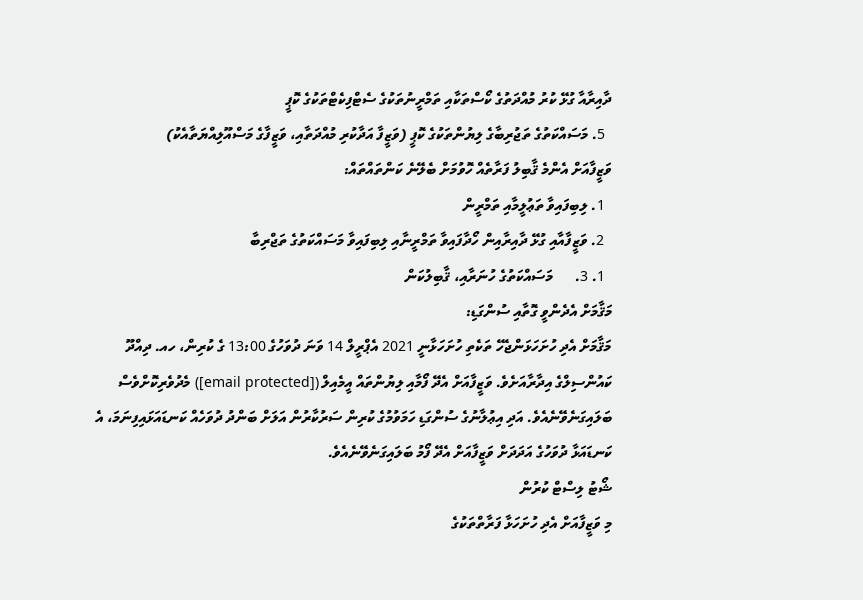ދާއިރާއާ ގުޅޭ ކުރު މުއްދަތުގެ ކޯސްތަކާއި ތަމްރީނުތަކުގެ ސެޓްފިކެޓްތަކުގެ ކޮޕީ
  5. މަސައްކަތުގެ ތަޖުރިބާގެ ލިޔުންތަކުގެ ކޮޕީ (ވަޒީފާ އަދާކުރި މުއްދަތާއި، ވަޒީފާގެ މަސްއޫލިއްޔަތާއެކު)
ވަޒީފާއަށް އެންމެ ޤާބިލު ފަރާތެއް ހޮވުމަށް ބެލޭނެ ކަންތައްތައް:
  1. ލިބިފައިވާ ތަޢުލީމާއި ތަމްރީން
  2. ވަޒީފާއާއި ގުޅޭ ދާއިރާއިން ހޯދާފައިވާ ތަމްރީނާއި ލިބިފައިވާ މަސައްކަތުގެ ތަޖްރިބާ
  1. 3.      މަސައްކަތުގެ ހުނަރާއި، ޤާބިލުކަން
މަޤާމަށް އެދެންވީ ގޮތާއި ސުންގަޑި:
މަޤާމަށް އެދި ހުށަހަޅަންޖެހޭ ތަކެތި ހުށަހަޅާނީ 2021 އެޕްރީލް 14 ވަނަ ދުވަހުގެ 13:00 ގެ ކުރިން، ހއ. ދިއްދޫ ކައުންސިލްގެ އިދާރާއަށެވެ. ވަޒީފާއަށް އެދޭ ފޯމާއި ލިޔުންތައް އީމެއިލް ([email protected]) މެދުވެރިކޮށްވެސް ބަލައިގަނެވޭނެއެވެ. އަދި އިޢުލާނުގެ ސުންގަޑި ހަމަވުމުގެ ކުރިން ސަރުކާރުން އަލަށް ބަންދު ދުވަހެއް ކަނޑައަޅައިފިނަމަ، އެ ކަނޑައަޅާ ދުވަހުގެ އަދަދަށް ވަޒީފާއަށް އެދޭ ފޯމު ބަލައިގަނެވޭނެއެވެ.
ޝޯޓު ލިސްޓް ކުރުން
މި ވަޒީފާއަށް އެދި ހުށަހަޅާ ފަރާތްތަކުގެ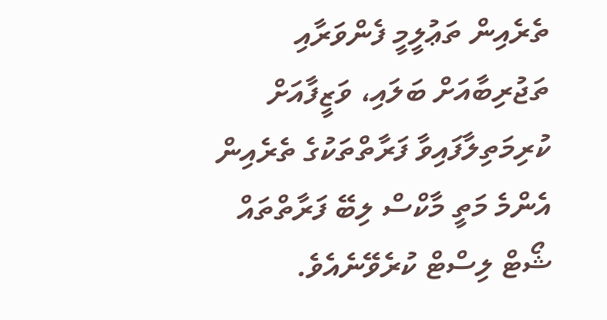ތެރެއިން ތަޢުލީމީ ފެންވަރާއި ތަޖުރިބާއަށް ބަލައި، ވަޒީފާއަށް ކުރިމަތިލާފައިވާ ފަރާތްތަކުގެ ތެރެއިން އެންމެ މަތީ މާކްސް ލިބޭ ފަރާތްތައް ޝޯޓް ލިސްޓް ކުރެވޭނެއެވެ.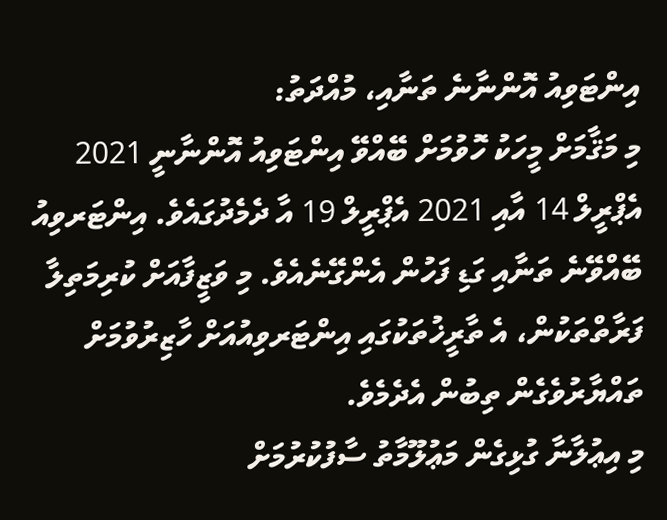އިންޓަވިއު އޮންނާނެ ތަނާއި، މުއްދަތު:
މި މަޤާމަށް މީހަކު ހޮވުމަށް ބޭއްވޭ އިންޓަވިއު އޮންނާނީ 2021 އެޕްރީލް 14 އާއި 2021 އެޕްރީލް 19 އާ ދެމެދުގައެވެ. އިންޓަރވިއު ބޭއްވޭނެ ތަނާއި ގަޑި ފަހުން އެންގޭނެއެވެ. މި ވަޒީފާއަށް ކުރިމަތިލާ ފަރާތްތަކުން، އެ ތާރީޚުތަކުގައި އިންޓަރވިއުއަށް ހާޒިރުވުމަށް ތައްޔާރުވެގެން ތިބުން އެދެމެވެ.
މި އިޢުލާނާ ގުޅިގެން މަޢުލޫމާތު ސާފުކުރުމަށް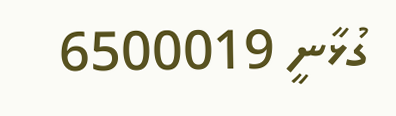ގުޅާނީ 6500019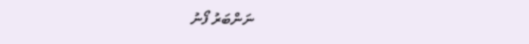ނަންބަރު ފޯނު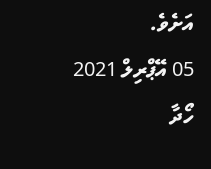އަށެވެ.
05 އޭޕްރިލް 2021
ހޯދާ